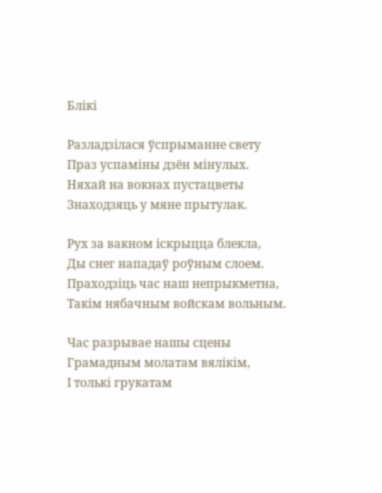Блікі

Разладзілася ўспрыманне свету
Праз успаміны дзён мінулых.
Няхай на вокнах пустацветы
Знаходзяць у мяне прытулак.

Рух за вакном іскрыцца блекла,
Ды снег нападаў роўным слоем.
Праходзіць час наш непрыкметна,
Такім нябачным войскам вольным.

Час разрывае нашы сцены
Грамадным молатам вялікім,
І толькі грукатам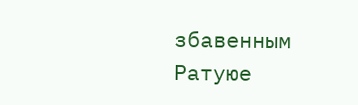збавенным
Ратуюе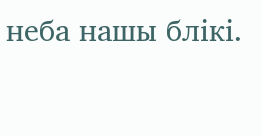неба нашы блікі.